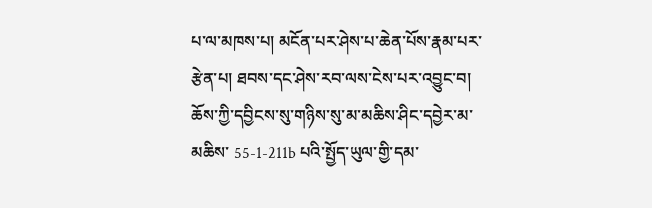པ་ལ་མཁས་པ། མངོན་པར་ཤེས་པ་ཆེན་པོས་རྣམ་པར་རྩེན་པ། ཐབས་དང་ཤེས་རབ་ལས་ངེས་པར་འབྱུང་བ། ཆོས་ཀྱི་དབྱིངས་སུ་གཉིས་སུ་མ་མཆིས་ཤིང་དབྱེར་མ་མཆིས་ 55-1-211b པའི་སྤྱོད་ཡུལ་གྱི་དམ་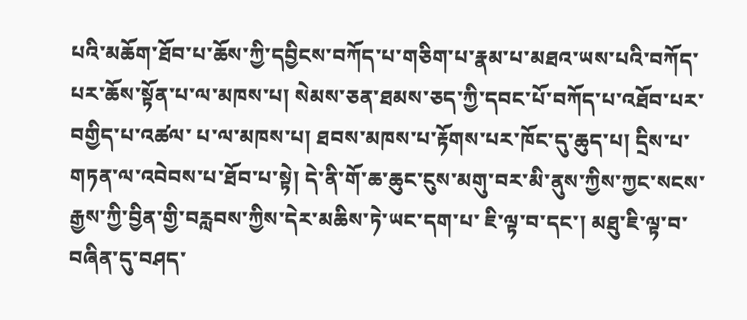པའི་མཆོག་ཐོབ་པ་ཆོས་ཀྱི་དབྱིངས་བཀོད་པ་གཅིག་པ་རྣམ་པ་མཐའ་ཡས་པའི་བཀོད་པར་ཆོས་སྟོན་པ་ལ་མཁས་པ། སེམས་ཅན་ཐམས་ཅད་ཀྱི་དབང་པོ་བཀོད་པ་འཐོབ་པར་བགྱིད་པ་འཚལ་ པ་ལ་མཁས་པ། ཐབས་མཁས་པ་རྟོགས་པར་ཁོང་དུ་ཆུད་པ། དྲིས་པ་གཏན་ལ་འབེབས་པ་ཐོབ་པ་སྟེ། དེ་ནི་གོ་ཆ་ཆུང་ངུས་མགུ་བར་མི་ནུས་ཀྱིས་ཀྱང་སངས་རྒྱས་ཀྱི་བྱིན་གྱི་བརླབས་ཀྱིས་དེར་མཆིས་ཏེ་ཡང་དག་པ་ ཇི་ལྟ་བ་དང་། མཐུ་ཇི་ལྟ་བ་བཞིན་དུ་བཤད་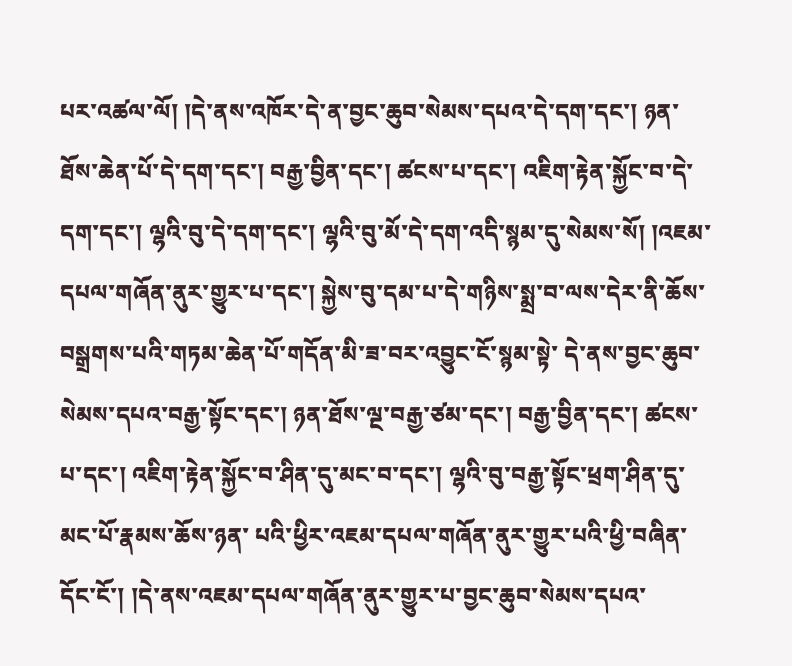པར་འཚལ་ལོ། །དེ་ནས་འཁོར་དེ་ན་བྱང་ཆུབ་སེམས་དཔའ་དེ་དག་དང་། ཉན་ཐོས་ཆེན་པོ་དེ་དག་དང་། བརྒྱ་བྱིན་དང་། ཚངས་པ་དང་། འཇིག་རྟེན་སྐྱོང་བ་དེ་དག་དང་། ལྷའི་བུ་དེ་དག་དང་། ལྷའི་བུ་མོ་དེ་དག་འདི་སྙམ་དུ་སེམས་སོ། །འཇམ་དཔལ་གཞོན་ནུར་གྱུར་པ་དང་། སྐྱེས་བུ་དམ་པ་དེ་གཉིས་སྨྲ་བ་ལས་དེར་ནི་ཆོས་བསྒྲགས་པའི་གཏམ་ཆེན་པོ་གདོན་མི་ཟ་བར་འབྱུང་ངོ་སྙམ་སྟེ་ དེ་ནས་བྱང་ཆུབ་སེམས་དཔའ་བརྒྱ་སྟོང་དང་། ཉན་ཐོས་ལྔ་བརྒྱ་ཙམ་དང་། བརྒྱ་བྱིན་དང་། ཚངས་པ་དང་། འཇིག་རྟེན་སྐྱོང་བ་ཤིན་དུ་མང་བ་དང་། ལྷའི་བུ་བརྒྱ་སྟོང་ཕྲག་ཤིན་དུ་མང་པོ་རྣམས་ཆོས་ཉན་ པའི་ཕྱིར་འཇམ་དཔལ་གཞོན་ནུར་གྱུར་པའི་ཕྱི་བཞིན་དོང་ངོ་། །དེ་ནས་འཇམ་དཔལ་གཞོན་ནུར་གྱུར་པ་བྱང་ཆུབ་སེམས་དཔའ་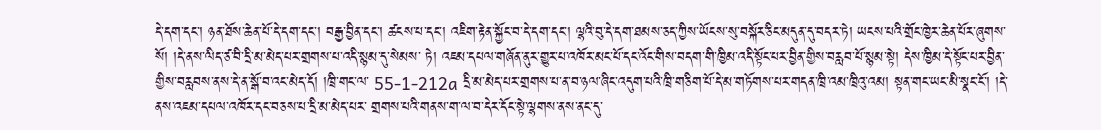དེ་དག་དང་། ཉན་ཐོས་ཆེན་པོ་དེ་དག་དང་། བརྒྱ་བྱིན་དང་། ཚངས་པ་དང་། འཇིག་རྟེན་སྐྱོང་བ་དེ་དག་དང་། ལྷའི་བུ་དེ་དག་ཐམས་ཅད་ཀྱིས་ཡོངས་སུ་བསྐོར་ཅིང་མདུན་དུ་བདར་ཏེ། ཡངས་པའི་གྲོང་ཁྱེར་ཆེན་པོར་ཞུགས་སོ། །དེ་ནས་ལིད་ཙ་བི་དྲི་མ་མེད་པར་གྲགས་པ་འདི་སྙམ་དུ་སེམས་ ཏེ། འཇམ་དཔལ་གཞོན་ནུར་གྱུར་པ་འཁོར་མང་པོ་དང་འོང་གིས་བདག་གི་ཁྱིམ་འདི་སྟོང་པར་བྱིན་གྱིས་བརླབ་པོ་སྙམ་སྟེ། དེས་ཁྱིམ་དེ་སྟོང་པར་བྱིན་གྱིས་བརླབས་ནས་དེ་ན་སྒོ་བ་འང་མེད་དོ། །ཁྲི་གང་ལ་ 55-1-212a དྲི་མ་མེད་པར་གྲགས་པ་ན་བ་ཉལ་ཞིང་འདུག་པའི་ཁྲི་གཅིག་པོ་དེ་མ་གཏོགས་པར་གདན་ཁྲི་འམ་ཁྲིའུ་འམ། སྟན་གང་ཡང་མི་སྣང་ངོ་། །དེ་ནས་འཇམ་དཔལ་འཁོར་དང་བཅས་པ་དྲི་མ་མེད་པར་ གྲགས་པའི་གནས་ག་ལ་བ་དེར་དོང་སྟེ་ལྷགས་ནས་ནང་དུ་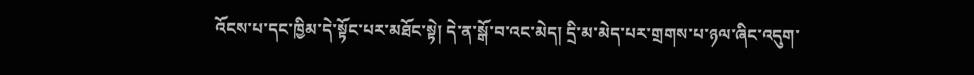འོངས་པ་དང་ཁྱིམ་དེ་སྟོང་པར་མཐོང་སྟེ། དེ་ན་སྒོ་བ་འང་མེད། དྲི་མ་མེད་པར་གྲགས་པ་ཉལ་ཞིང་འདུག་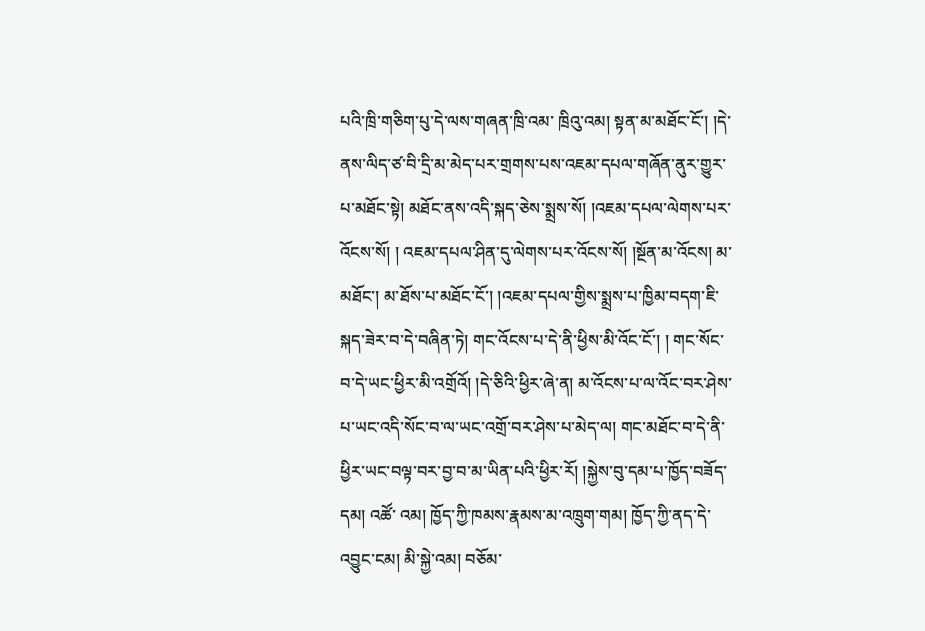པའི་ཁྲི་གཅིག་པུ་དེ་ལས་གཞན་ཁྲི་འམ་ ཁྲིའུ་འམ། སྟན་མ་མཐོང་ངོ་། །དེ་ནས་ལིད་ཙ་བི་དྲི་མ་མེད་པར་གྲགས་པས་འཇམ་དཔལ་གཞོན་ནུར་གྱུར་པ་མཐོང་སྟེ། མཐོང་ནས་འདི་སྐད་ཅེས་སྨྲས་སོ། །འཇམ་དཔལ་ལེགས་པར་འོངས་སོ། ། འཇམ་དཔལ་ཤིན་དུ་ལེགས་པར་འོངས་སོ། །སྔོན་མ་འོངས། མ་མཐོང་། མ་ཐོས་པ་མཐོང་ངོ་། །འཇམ་དཔལ་གྱིས་སྨྲས་པ་ཁྱིམ་བདག་ཇི་སྐད་ཟེར་བ་དེ་བཞིན་ཏེ། གང་འོངས་པ་དེ་ནི་ཕྱིས་མི་འོང་ངོ་། ། གང་སོང་བ་དེ་ཡང་ཕྱིར་མི་འགྲོའོ། །དེ་ཅིའི་ཕྱིར་ཞེ་ན། མ་འོངས་པ་ལ་འོང་བར་ཤེས་པ་ཡང་འདི་སོང་བ་ལ་ཡང་འགྲོ་བར་ཤེས་པ་མེད་ལ། གང་མཐོང་བ་དེ་ནི་ཕྱིར་ཡང་བལྟ་བར་བྱ་བ་མ་ཡིན་པའི་ཕྱིར་རོ། །སྐྱེས་བུ་དམ་པ་ཁྱོད་བཟོད་དམ། འཚོ་ འམ། ཁྱོད་ཀྱི་ཁམས་རྣམས་མ་འཁྲུག་གམ། ཁྱོད་ཀྱི་ནད་དེ་འབྱུང་ངམ། མི་སྐྱེ་འམ། བཅོམ་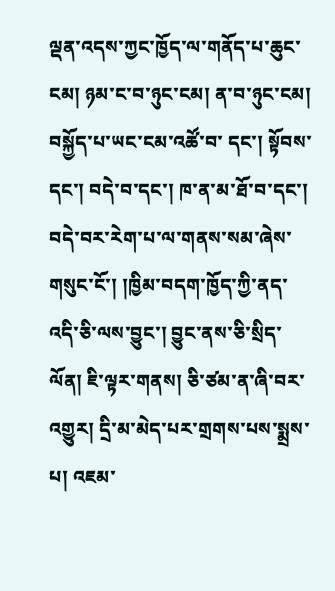ལྡན་འདས་ཀྱང་ཁྱོད་ལ་གནོད་པ་ཆུང་ངམ། ཉམ་ང་བ་ཉུང་ངམ། ན་བ་ཉུང་ངམ། བསྐྱོད་པ་ཡང་ངམ་འཚོ་བ་ དང་། སྟོབས་དང་། བདེ་བ་དང་། ཁ་ན་མ་ཐོ་བ་དང་། བདེ་བར་རེག་པ་ལ་གནས་སམ་ཞེས་གསུང་ངོ་། །ཁྱིམ་བདག་ཁྱོད་ཀྱི་ནད་འདི་ཅི་ལས་བྱུང་། བྱུང་ནས་ཅི་སྲིད་ལོན། ཇི་ལྟར་གནས། ཅི་ཙམ་ན་ཞི་བར་ འགྱུར། དྲི་མ་མེད་པར་གྲགས་པས་སྨྲས་པ། འཇམ་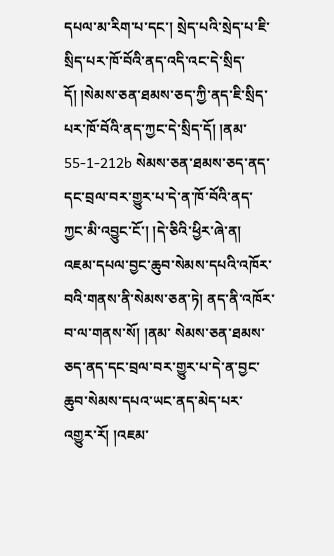དཔལ་མ་རིག་པ་དང་། སྲེད་པའི་སྲེད་པ་ཇི་སྲིད་པར་ཁོ་བོའི་ནད་འདི་འང་དེ་སྲིད་དོ། །སེམས་ཅན་ཐམས་ཅད་ཀྱི་ནད་ཇི་སྲིད་པར་ཁོ་བོའི་ནད་ཀྱང་དེ་སྲིད་དོ། །ནམ་ 55-1-212b སེམས་ཅན་ཐམས་ཅད་ནད་དང་བྲལ་བར་གྱུར་པ་དེ་ན་ཁོ་བོའི་ནད་ཀྱང་མི་འབྱུང་ངོ་། །དེ་ཅིའི་ཕྱིར་ཞེ་ན། འཇམ་དཔལ་བྱང་ཆུབ་སེམས་དཔའི་འཁོར་བའི་གནས་ནི་སེམས་ཅན་ཏེ། ནད་ནི་འཁོར་བ་ལ་གནས་སོ། །ནམ་ སེམས་ཅན་ཐམས་ཅད་ནད་དང་བྲལ་བར་གྱུར་པ་དེ་ན་བྱང་ཆུབ་སེམས་དཔའ་ཡང་ནད་མེད་པར་འགྱུར་རོ། །འཇམ་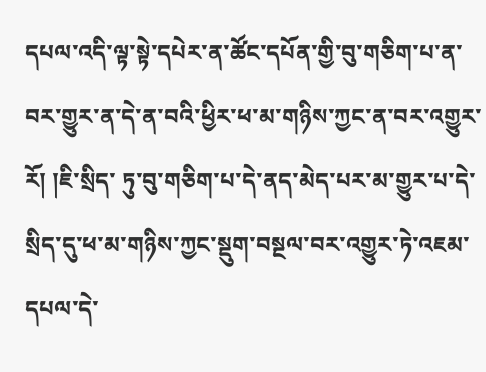དཔལ་འདི་ལྟ་སྟེ་དཔེར་ན་ཚོང་དཔོན་གྱི་བུ་གཅིག་པ་ན་བར་གྱུར་ན་དེ་ན་བའི་ཕྱིར་ཕ་མ་གཉིས་ཀྱང་ན་བར་འགྱུར་རོ། །ཇི་སྲིད་ ཏུ་བུ་གཅིག་པ་དེ་ནད་མེད་པར་མ་གྱུར་པ་དེ་སྲིད་དུ་ཕ་མ་གཉིས་ཀྱང་སྡུག་བསྔལ་བར་འགྱུར་ཏེ་འཇམ་དཔལ་དེ་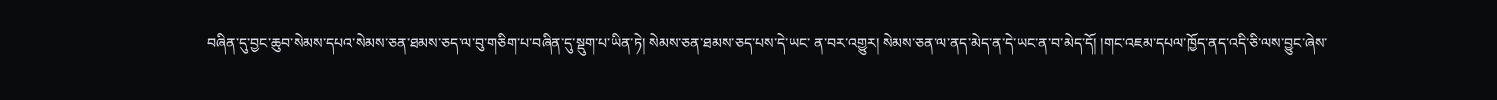བཞིན་དུ་བྱང་ཆུབ་སེམས་དཔའ་སེམས་ཅན་ཐམས་ཅད་ལ་བུ་གཅིག་པ་བཞིན་དུ་སྡུག་པ་ཡིན་ཏེ། སེམས་ཅན་ཐམས་ཅད་པས་དེ་ཡང་ ན་བར་འགྱུར། སེམས་ཅན་ལ་ནད་མེད་ན་དེ་ཡང་ན་བ་མེད་དོ། །གང་འཇམ་དཔལ་ཁྱོད་ནད་འདི་ཅི་ལས་བྱུང་ཞེས་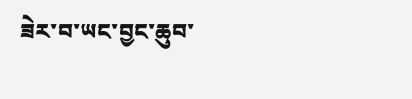ཟེར་བ་ཡང་བྱང་ཆུབ་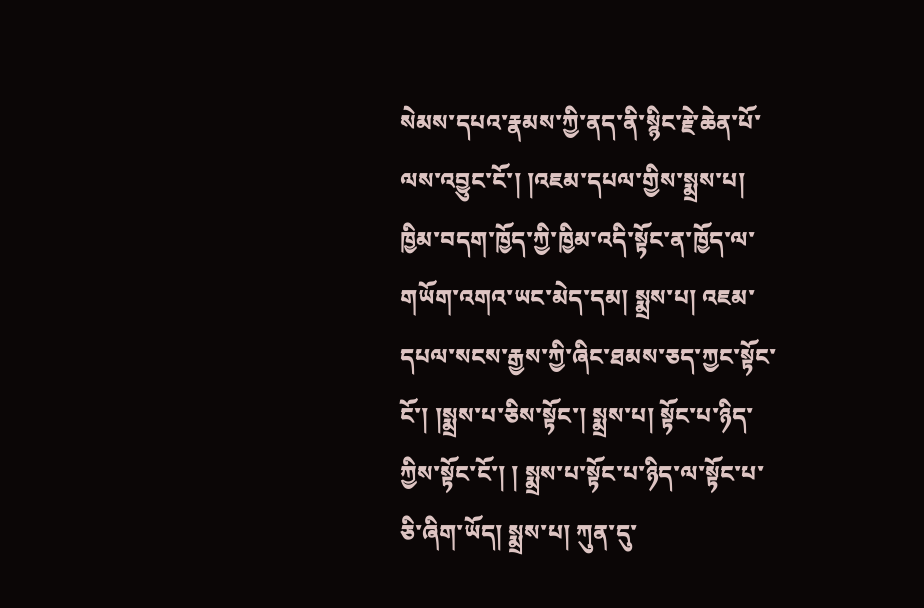སེམས་དཔའ་རྣམས་ཀྱི་ནད་ནི་སྙིང་རྗེ་ཆེན་པོ་ལས་འབྱུང་ངོ་། །འཇམ་དཔལ་གྱིས་སྨྲས་པ། ཁྱིམ་བདག་ཁྱོད་ཀྱི་ཁྱིམ་འདི་སྟོང་ན་ཁྱོད་ལ་གཡོག་འགའ་ཡང་མེད་དམ། སྨྲས་པ། འཇམ་དཔལ་སངས་རྒྱས་ཀྱི་ཞིང་ཐམས་ཅད་ཀྱང་སྟོང་ངོ་། །སྨྲས་པ་ཅིས་སྟོང་། སྨྲས་པ། སྟོང་པ་ཉིད་ཀྱིས་སྟོང་ངོ་། ། སྨྲས་པ་སྟོང་པ་ཉིད་ལ་སྟོང་པ་ཅི་ཞིག་ཡོད། སྨྲས་པ། ཀུན་དུ་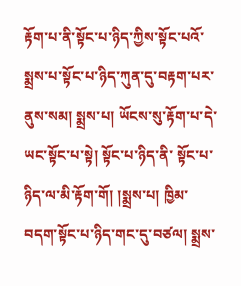རྟོག་པ་ནི་སྟོང་པ་ཉིད་ཀྱིས་སྟོང་པའོ་སྨྲས་པ་སྟོང་པ་ཉིད་ཀུན་དུ་བརྟག་པར་ནུས་སམ། སྨྲས་པ། ཡོངས་སུ་རྟོག་པ་དེ་ཡང་སྟོང་པ་སྟེ། སྟོང་པ་ཉིད་ནི་ སྟོང་པ་ཉིད་ལ་མི་རྟོག་གོ། །སྨྲས་པ། ཁྱིམ་བདག་སྟོང་པ་ཉིད་གང་དུ་བཙལ། སྨྲས་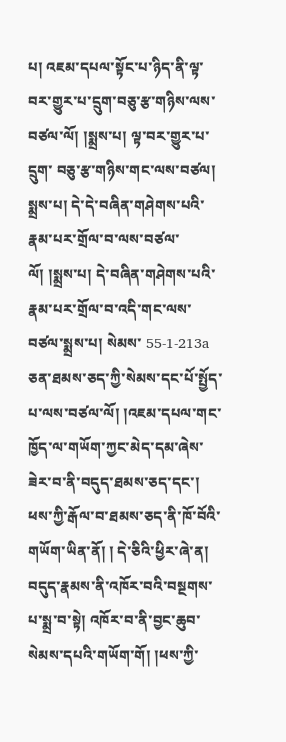པ། འཇམ་དཔལ་སྟོང་པ་ཉིད་ནི་ལྟ་བར་གྱུར་པ་དྲུག་བཅུ་རྩ་གཉིས་ལས་བཙལ་ལོ། །སྨྲས་པ། ལྟ་བར་གྱུར་པ་དྲུག་ བཅུ་རྩ་གཉིས་གང་ལས་བཙལ། སྨྲས་པ། དེ་དེ་བཞིན་གཤེགས་པའི་རྣམ་པར་གྲོལ་བ་ལས་བཙལ་ལོ། །སྨྲས་པ། དེ་བཞིན་གཤེགས་པའི་རྣམ་པར་གྲོལ་བ་འདི་གང་ལས་བཙལ་སྨྲས་པ། སེམས་ 55-1-213a ཅན་ཐམས་ཅད་ཀྱི་སེམས་དང་པོ་སྤྱོད་པ་ལས་བཙལ་ལོ། །འཇམ་དཔལ་གང་ཁྱོད་ལ་གཡོག་ཀྱང་མེད་དམ་ཞེས་ཟེར་བ་ནི་བདུད་ཐམས་ཅད་དང་། ཕས་ཀྱི་རྒོལ་བ་ཐམས་ཅད་ནི་ཁོ་བོའི་གཡོག་ཡིན་ནོ། ། དེ་ཅིའི་ཕྱིར་ཞེ་ན། བདུད་རྣམས་ནི་འཁོར་བའི་བསྔགས་པ་སྨྲ་བ་སྟེ། འཁོར་བ་ནི་བྱང་ཆུབ་སེམས་དཔའི་གཡོག་གོ། །ཕས་ཀྱི་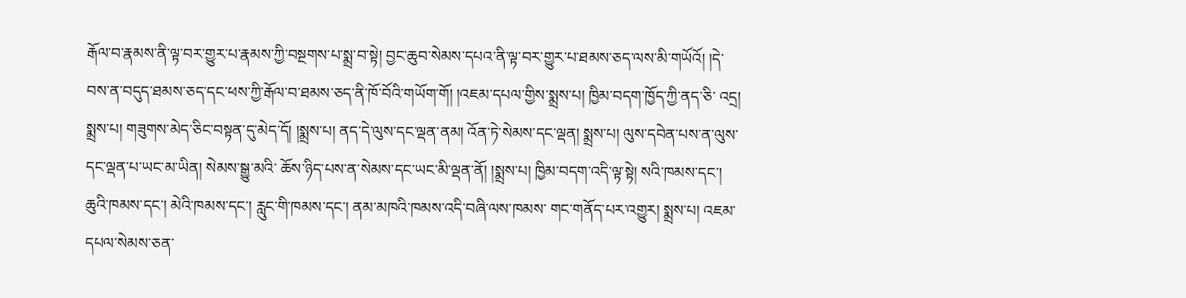རྒོལ་བ་རྣམས་ནི་ལྟ་བར་གྱུར་པ་རྣམས་ཀྱི་བསྔགས་པ་སྨྲ་བ་སྟེ། བྱང་ཆུབ་སེམས་དཔའ་ནི་ལྟ་བར་གྱུར་པ་ཐམས་ཅད་ལས་མི་གཡོའོ། །དེ་བས་ན་བདུད་ཐམས་ཅད་དང་ཕས་ཀྱི་རྒོལ་བ་ཐམས་ཅད་ནི་ཁོ་བོའི་གཡོག་གོ། །འཇམ་དཔལ་གྱིས་སྨྲས་པ། ཁྱིམ་བདག་ཁྱོད་ཀྱི་ནད་ཅི་ འདྲ། སྨྲས་པ། གཟུགས་མེད་ཅིང་བསྟན་དུ་མེད་དོ། །སྨྲས་པ། ནད་དེ་ལུས་དང་ལྡན་ནམ། འོན་ཏེ་སེམས་དང་ལྡན། སྨྲས་པ། ལུས་དབེན་པས་ན་ལུས་དང་ལྡན་པ་ཡང་མ་ཡིན། སེམས་སྒྱུ་མའི་ ཆོས་ཉིད་པས་ན་སེམས་དང་ཡང་མི་ལྡན་ནོ། །སྨྲས་པ། ཁྱིམ་བདག་འདི་ལྟ་སྟེ། སའི་ཁམས་དང་། ཆུའི་ཁམས་དང་། མེའི་ཁམས་དང་། རླུང་གི་ཁམས་དང་། ནམ་མཁའི་ཁམས་འདི་བཞི་ལས་ཁམས་ གང་གནོད་པར་འགྱུར། སྨྲས་པ། འཇམ་དཔལ་སེམས་ཅན་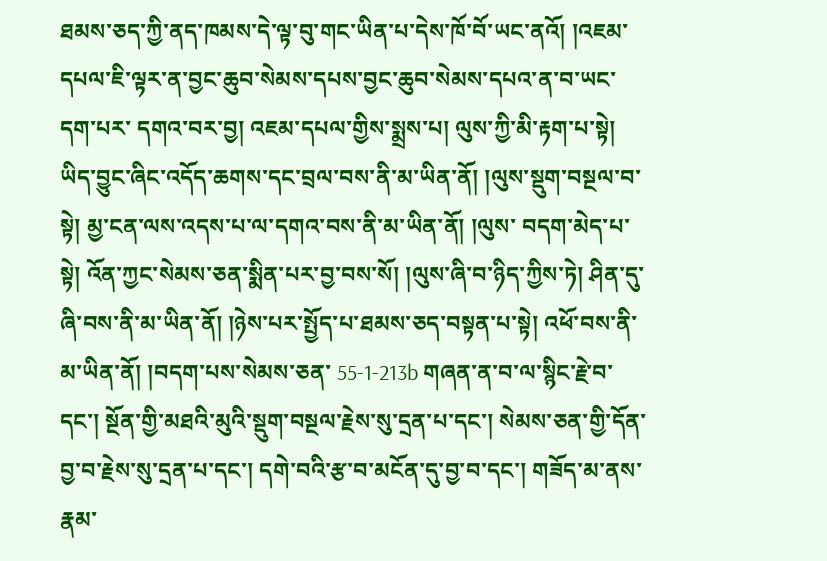ཐམས་ཅད་ཀྱི་ནད་ཁམས་དེ་ལྟ་བུ་གང་ཡིན་པ་དེས་ཁོ་བོ་ཡང་ནའོ། །འཇམ་དཔལ་ཇི་ལྟར་ན་བྱང་ཆུབ་སེམས་དཔས་བྱང་ཆུབ་སེམས་དཔའ་ན་བ་ཡང་དག་པར་ དགའ་བར་བྱ། འཇམ་དཔལ་གྱིས་སྨྲས་པ། ལུས་ཀྱི་མི་རྟག་པ་སྟེ། ཡིད་བྱུང་ཞིང་འདོད་ཆགས་དང་བྲལ་བས་ནི་མ་ཡིན་ནོ། །ལུས་སྡུག་བསྔལ་བ་སྟེ། མྱ་ངན་ལས་འདས་པ་ལ་དགའ་བས་ནི་མ་ཡིན་ནོ། །ལུས་ བདག་མེད་པ་སྟེ། འོན་ཀྱང་སེམས་ཅན་སྨིན་པར་བྱ་བས་སོ། །ལུས་ཞི་བ་ཉིད་ཀྱིས་ཏེ། ཤིན་དུ་ཞི་བས་ནི་མ་ཡིན་ནོ། །ཉེས་པར་སྤྱོད་པ་ཐམས་ཅད་བསྟན་པ་སྟེ། འཕོ་བས་ནི་མ་ཡིན་ནོ། །བདག་པས་སེམས་ཅན་ 55-1-213b གཞན་ན་བ་ལ་སྙིང་རྗེ་བ་དང་། སྔོན་གྱི་མཐའི་མུའི་སྡུག་བསྔལ་རྗེས་སུ་དྲན་པ་དང་། སེམས་ཅན་གྱི་དོན་བྱ་བ་རྗེས་སུ་དྲན་པ་དང་། དགེ་བའི་རྩ་བ་མངོན་དུ་བྱ་བ་དང་། གཟོད་མ་ནས་རྣམ་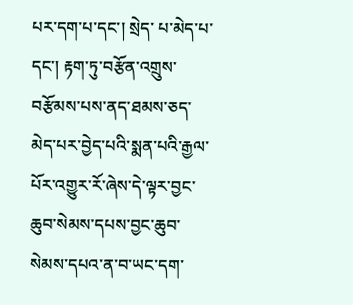པར་དག་པ་དང་། སྲེད་ པ་མེད་པ་དང་། རྟག་ཏུ་བརྩོན་འགྲུས་བརྩོམས་པས་ནད་ཐམས་ཅད་མེད་པར་བྱེད་པའི་སྨན་པའི་རྒྱལ་པོར་འགྱུར་རོ་ཞེས་དེ་ལྟར་བྱང་ཆུབ་སེམས་དཔས་བྱང་ཆུབ་སེམས་དཔའ་ན་བ་ཡང་དག་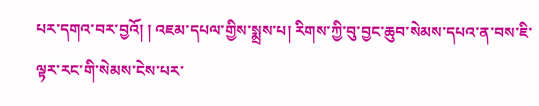པར་དགའ་བར་བྱའོ། ། འཇམ་དཔལ་གྱིས་སྨྲས་པ། རིགས་ཀྱི་བུ་བྱང་ཆུབ་སེམས་དཔའ་ན་བས་ཇི་ལྟར་རང་གི་སེམས་ངེས་པར་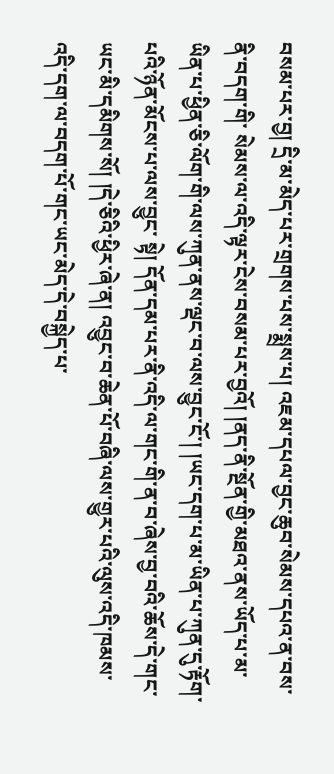བསམ་པར་བྱ། དྲི་མ་མེད་པར་གྲགས་པས་སྨྲས་པ། འཇམ་དཔལ་བྱང་ཆུབ་སེམས་དཔའ་ན་བས་ནི་བདག་གི་ སེམས་ལ་འདི་ལྟར་ངེས་བསམ་པར་བྱའོ། །ནད་ནི་སྔོན་གྱི་མཐའ་ནས་ཡོད་པ་མ་ཡིན་པ་ཕྱིན་ཅི་ལོག་གི་ལས་ཀུན་ནས་ལྡང་བ་ལས་བྱུང་ངོ་། །ཡང་དག་པ་མ་ཡིན་པ་ཀུན་དུ་རྟོག་པའི་ཉོན་མོངས་པ་ལས་བྱུང་ སྟེ། དོན་དམ་པར་ནི་འདི་ལ་གང་གི་ན་བ་ཞེས་བྱ་བའི་ཆོས་དེ་གང་ཡང་མི་དམིགས་སོ། །དེ་ཅིའི་ཕྱིར་ཞེ་ན། འབྱུང་བ་ཆེན་པོ་བཞི་ལས་གྱུར་པའི་ལུས་འདི་ཁམས་འདི་དག་ལ་བདག་པོ་གང་ཡང་མེད་དེ་བསྐྱེད་པ་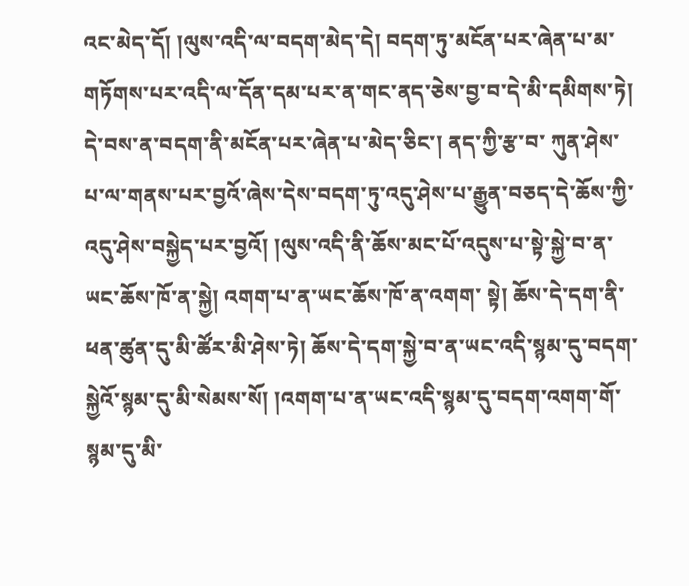འང་མེད་དོ། །ལུས་འདི་ལ་བདག་མེད་དེ། བདག་ཏུ་མངོན་པར་ཞེན་པ་མ་གཏོགས་པར་འདི་ལ་དོན་དམ་པར་ན་གང་ནད་ཅེས་བྱ་བ་དེ་མི་དམིགས་ཏེ། དེ་བས་ན་བདག་ནི་མངོན་པར་ཞེན་པ་མེད་ཅིང་། ནད་ཀྱི་རྩ་བ་ ཀུན་ཤེས་པ་ལ་གནས་པར་བྱའོ་ཞེས་དེས་བདག་ཏུ་འདུ་ཤེས་པ་རྒྱུན་བཅད་དེ་ཆོས་ཀྱི་འདུ་ཤེས་བསྐྱེད་པར་བྱའོ། །ལུས་འདི་ནི་ཆོས་མང་པོ་འདུས་པ་སྟེ་སྐྱེ་བ་ན་ཡང་ཆོས་ཁོ་ན་སྐྱེ། འགག་པ་ན་ཡང་ཆོས་ཁོ་ན་འགག་ སྟེ། ཆོས་དེ་དག་ནི་ཕན་ཚུན་དུ་མི་ཚོར་མི་ཤེས་ཏེ། ཆོས་དེ་དག་སྐྱེ་བ་ན་ཡང་འདི་སྙམ་དུ་བདག་སྐྱེའོ་སྙམ་དུ་མི་སེམས་སོ། །འགག་པ་ན་ཡང་འདི་སྙམ་དུ་བདག་འགག་གོ་སྙམ་དུ་མི་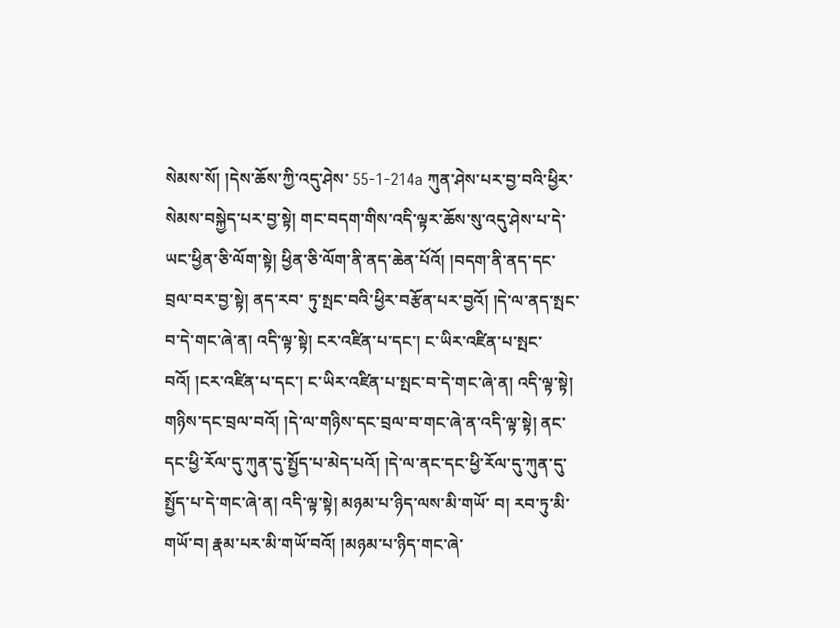སེམས་སོ། །དེས་ཆོས་ཀྱི་འདུ་ཤེས་ 55-1-214a ཀུན་ཤེས་པར་བྱ་བའི་ཕྱིར་སེམས་བསྐྱེད་པར་བྱ་སྟེ། གང་བདག་གིས་འདི་ལྟར་ཆོས་སུ་འདུ་ཤེས་པ་དེ་ཡང་ཕྱིན་ཅི་ལོག་སྟེ། ཕྱིན་ཅི་ལོག་ནི་ནད་ཆེན་པོའོ། །བདག་ནི་ནད་དང་བྲལ་བར་བྱ་སྟེ། ནད་རབ་ ཏུ་སྤང་བའི་ཕྱིར་བརྩོན་པར་བྱའོ། །དེ་ལ་ནད་སྤང་བ་དེ་གང་ཞེ་ན། འདི་ལྟ་སྟེ། ངར་འཛིན་པ་དང་། ང་ཡིར་འཛིན་པ་སྤང་བའོ། །ངར་འཛིན་པ་དང་། ང་ཡིར་འཛིན་པ་སྤང་བ་དེ་གང་ཞེ་ན། འདི་ལྟ་སྟེ། གཉིས་དང་བྲལ་བའོ། །དེ་ལ་གཉིས་དང་བྲལ་བ་གང་ཞེ་ན་འདི་ལྟ་སྟེ། ནང་དང་ཕྱི་རོལ་དུ་ཀུན་དུ་སྤྱོད་པ་མེད་པའོ། །དེ་ལ་ནང་དང་ཕྱི་རོལ་དུ་ཀུན་དུ་སྤྱོད་པ་དེ་གང་ཞེ་ན། འདི་ལྟ་སྟེ། མཉམ་པ་ཉིད་ལས་མི་གཡོ་ བ། རབ་ཏུ་མི་གཡོ་བ། རྣམ་པར་མི་གཡོ་བའོ། །མཉམ་པ་ཉིད་གང་ཞེ་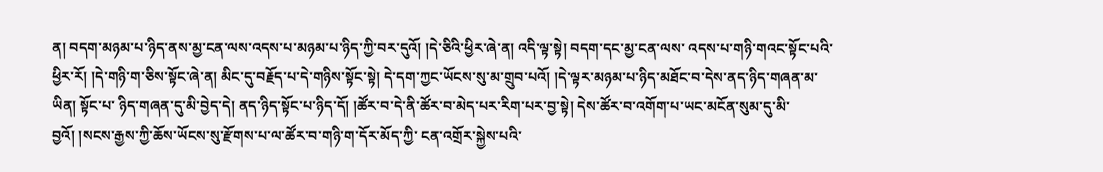ན། བདག་མཉམ་པ་ཉིད་ནས་མྱ་ངན་ལས་འདས་པ་མཉམ་པ་ཉིད་ཀྱི་བར་དུའོ། །དེ་ཅིའི་ཕྱིར་ཞེ་ན། འདི་ལྟ་སྟེ། བདག་དང་མྱ་ངན་ལས་ འདས་པ་གཉི་གའང་སྟོང་པའི་ཕྱིར་རོ། །དེ་གཉི་ག་ཅིས་སྟོང་ཞེ་ན། མིང་དུ་བརྗོད་པ་དེ་གཉིས་སྟོང་སྟེ། དེ་དག་ཀྱང་ཡོངས་སུ་མ་གྲུབ་པའོ། །དེ་ལྟར་མཉམ་པ་ཉིད་མཐོང་བ་དེས་ནད་ཉིད་གཞན་མ་ཡིན། སྟོང་པ་ ཉིད་གཞན་དུ་མི་བྱེད་དེ། ནད་ཉིད་སྟོང་པ་ཉིད་དོ། །ཚོར་བ་དེ་ནི་ཚོར་བ་མེད་པར་རིག་པར་བྱ་སྟེ། དེས་ཚོར་བ་འགོག་པ་ཡང་མངོན་སུམ་དུ་མི་བྱའོ། །སངས་རྒྱས་ཀྱི་ཆོས་ཡོངས་སུ་རྫོགས་པ་ལ་ཚོར་བ་གཉི་ག་དོར་མོད་ཀྱི་ ངན་འགྲོར་སྐྱེས་པའི་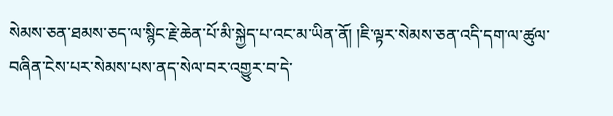སེམས་ཅན་ཐམས་ཅད་ལ་སྙིང་རྗེ་ཆེན་པོ་མི་སྐྱེད་པ་འང་མ་ཡིན་ནོ། །ཇི་ལྟར་སེམས་ཅན་འདི་དག་ལ་ཚུལ་བཞིན་ངེས་པར་སེམས་པས་ནད་སེལ་བར་འགྱུར་བ་དེ་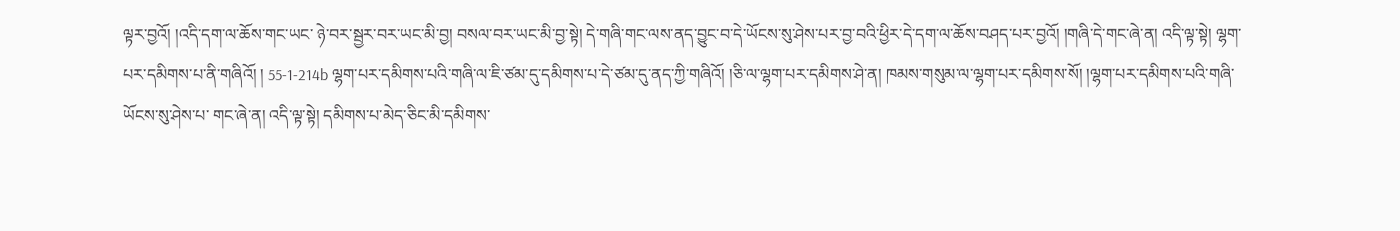ལྟར་བྱའོ། །འདི་དག་ལ་ཆོས་གང་ཡང་ ཉེ་བར་སྦྱར་བར་ཡང་མི་བྱ། བསལ་བར་ཡང་མི་བྱ་སྟེ། དེ་གཞི་གང་ལས་ནད་བྱུང་བ་དེ་ཡོངས་སུ་ཤེས་པར་བྱ་བའི་ཕྱིར་དེ་དག་ལ་ཆོས་བཤད་པར་བྱའོ། །གཞི་དེ་གང་ཞེ་ན། འདི་ལྟ་སྟེ། ལྷག་པར་དམིགས་པ་ནི་གཞིའོ། ། 55-1-214b ལྷག་པར་དམིགས་པའི་གཞི་ལ་ཇི་ཙམ་དུ་དམིགས་པ་དེ་ཙམ་དུ་ནད་ཀྱི་གཞིའོ། །ཅི་ལ་ལྷག་པར་དམིགས་ཤེ་ན། ཁམས་གསུམ་ལ་ལྷག་པར་དམིགས་སོ། །ལྷག་པར་དམིགས་པའི་གཞི་ཡོངས་སུ་ཤེས་པ་ གང་ཞེ་ན། འདི་ལྟ་སྟེ། དམིགས་པ་མེད་ཅིང་མི་དམིགས་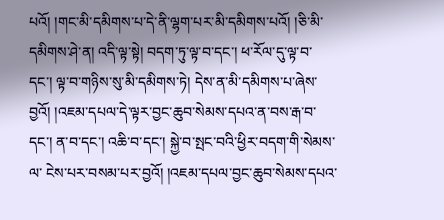པའོ། །གང་མི་དམིགས་པ་དེ་ནི་ལྷག་པར་མི་དམིགས་པའོ། །ཅི་མི་དམིགས་ཤེ་ན། འདི་ལྟ་སྟེ། བདག་ཏུ་ལྟ་བ་དང་། ཕ་རོལ་དུ་ལྟ་བ་ དང་། ལྟ་བ་གཉིས་སུ་མི་དམིགས་ཏེ། དེས་ན་མི་དམིགས་པ་ཞེས་བྱའོ། །འཇམ་དཔལ་དེ་ལྟར་བྱང་ཆུབ་སེམས་དཔའ་ན་བས་རྒ་བ་དང་། ན་བ་དང་། འཆི་བ་དང་། སྐྱེ་བ་སྤང་བའི་ཕྱིར་བདག་གི་སེམས་ལ་ ངེས་པར་བསམ་པར་བྱའོ། །འཇམ་དཔལ་བྱང་ཆུབ་སེམས་དཔའ་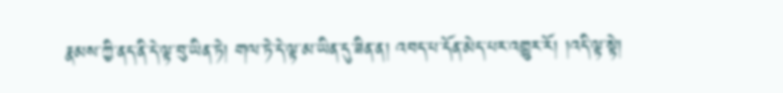རྣམས་ཀྱི་ནད་ནི་དེ་ལྟ་བུ་ཡིན་ཏེ། གལ་ཏེ་དེ་ལྟ་མ་ཡིན་དུ་ཟིན་ན། འབད་པ་དོན་མེད་པར་འགྱུར་རོ། །འདི་ལྟ་སྟེ།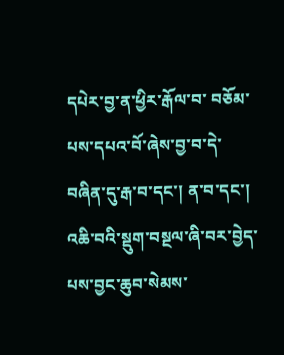དཔེར་བྱ་ན་ཕྱིར་རྒོལ་བ་ བཅོམ་པས་དཔའ་བོ་ཞེས་བྱ་བ་དེ་བཞིན་དུ་རྒ་བ་དང་། ན་བ་དང་། འཆི་བའི་སྡུག་བསྔལ་ཞི་བར་བྱེད་པས་བྱང་ཆུབ་སེམས་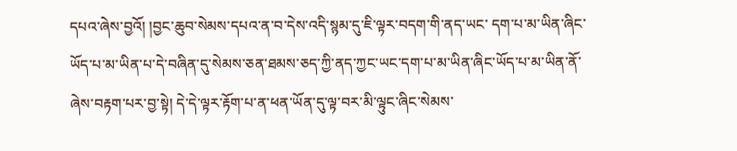དཔའ་ཞེས་བྱའོ། །བྱང་ཆུབ་སེམས་དཔའ་ན་བ་དེས་འདི་སྙམ་དུ་ཇི་ལྟར་བདག་གི་ནད་ཡང་ དག་པ་མ་ཡིན་ཞིང་ཡོད་པ་མ་ཡིན་པ་དེ་བཞིན་དུ་སེམས་ཅན་ཐམས་ཅད་ཀྱི་ནད་ཀྱང་ཡང་དག་པ་མ་ཡིན་ཞིང་ཡོད་པ་མ་ཡིན་ནོ་ཞེས་བརྟག་པར་བྱ་སྟེ། དེ་དེ་ལྟར་རྟོག་པ་ན་ཕན་ཡོན་དུ་ལྟ་བར་མི་ལྟུང་ཞིང་སེམས་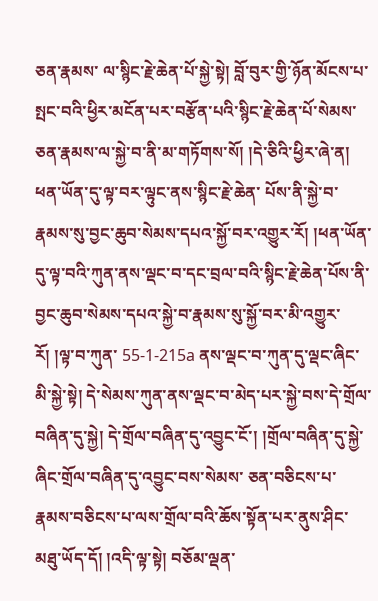ཅན་རྣམས་ ལ་སྙིང་རྗེ་ཆེན་པོ་སྐྱེ་སྟེ། བློ་བུར་གྱི་ཉོན་མོངས་པ་སྤང་བའི་ཕྱིར་མངོན་པར་བརྩོན་པའི་སྙིང་རྗེ་ཆེན་པོ་སེམས་ཅན་རྣམས་ལ་སྐྱེ་བ་ནི་མ་གཏོགས་སོ། །དེ་ཅིའི་ཕྱིར་ཞེ་ན། ཕན་ཡོན་དུ་ལྟ་བར་ལྟུང་ནས་སྙིང་རྗེ་ཆེན་ པོས་ནི་སྐྱེ་བ་རྣམས་སུ་བྱང་ཆུབ་སེམས་དཔའ་སྐྱོ་བར་འགྱུར་རོ། །ཕན་ཡོན་དུ་ལྟ་བའི་ཀུན་ནས་ལྡང་བ་དང་བྲལ་བའི་སྙིང་རྗེ་ཆེན་པོས་ནི་བྱང་ཆུབ་སེམས་དཔའ་སྐྱེ་བ་རྣམས་སུ་སྐྱོ་བར་མི་འགྱུར་རོ། །ལྟ་བ་ཀུན་ 55-1-215a ནས་ལྡང་བ་ཀུན་དུ་ལྡང་ཞིང་མི་སྐྱེ་སྟེ། དེ་སེམས་ཀུན་ནས་ལྡང་བ་མེད་པར་སྐྱེ་བས་དེ་གྲོལ་བཞིན་དུ་སྐྱེ། དེ་གྲོལ་བཞིན་དུ་འབྱུང་ངོ་། །གྲོལ་བཞིན་དུ་སྐྱེ་ཞིང་གྲོལ་བཞིན་དུ་འབྱུང་བས་སེམས་ ཅན་བཅིངས་པ་རྣམས་བཅིངས་པ་ལས་གྲོལ་བའི་ཆོས་སྟོན་པར་ནུས་ཤིང་མཐུ་ཡོད་དོ། །འདི་ལྟ་སྟེ། བཅོམ་ལྡན་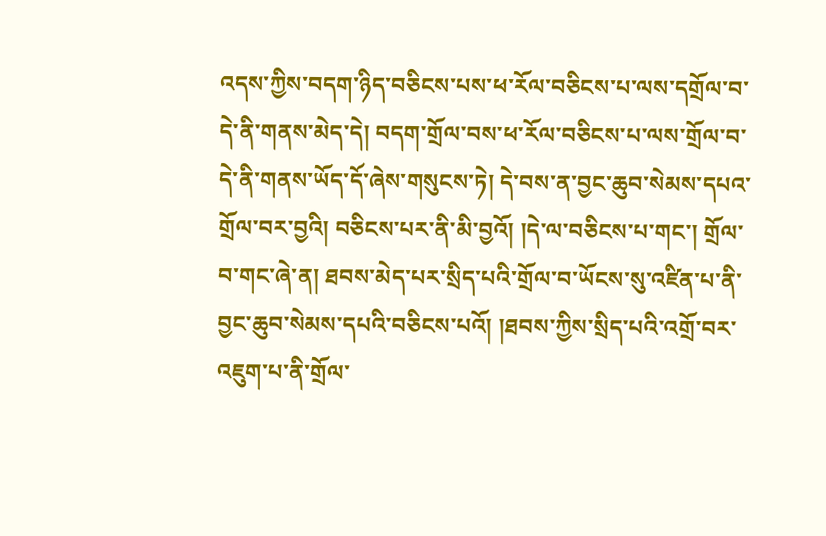འདས་ཀྱིས་བདག་ཉིད་བཅིངས་པས་ཕ་རོལ་བཅིངས་པ་ལས་དགྲོལ་བ་དེ་ནི་གནས་མེད་དེ། བདག་གྲོལ་བས་ཕ་རོལ་བཅིངས་པ་ལས་གྲོལ་བ་དེ་ནི་གནས་ཡོད་དོ་ཞེས་གསུངས་ཏེ། དེ་བས་ན་བྱང་ཆུབ་སེམས་དཔའ་གྲོལ་བར་བྱའི། བཅིངས་པར་ནི་མི་བྱའོ། །དེ་ལ་བཅིངས་པ་གང་། གྲོལ་བ་གང་ཞེ་ན། ཐབས་མེད་པར་སྲིད་པའི་གྲོལ་བ་ཡོངས་སུ་འཛིན་པ་ནི་བྱང་ཆུབ་སེམས་དཔའི་བཅིངས་པའོ། །ཐབས་ཀྱིས་སྲིད་པའི་འགྲོ་བར་འཇུག་པ་ནི་གྲོལ་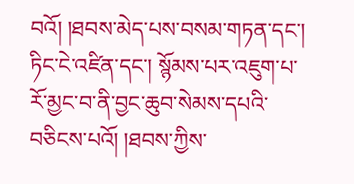བའོ། །ཐབས་མེད་པས་བསམ་གཏན་དང་། ཏིང་ངེ་འཛིན་དང་། སྙོམས་པར་འཇུག་པ་རོ་མྱང་བ་ནི་བྱང་ཆུབ་སེམས་དཔའི་བཅིངས་པའོ། །ཐབས་ཀྱིས་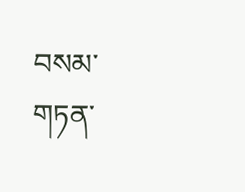བསམ་གཏན་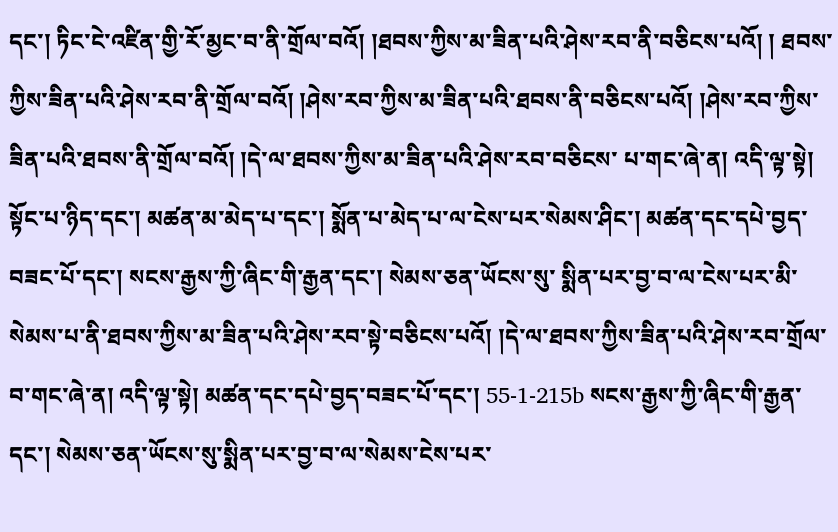དང་། ཏིང་ངེ་འཛིན་གྱི་རོ་མྱང་བ་ནི་གྲོལ་བའོ། །ཐབས་ཀྱིས་མ་ཟིན་པའི་ཤེས་རབ་ནི་བཅིངས་པའོ། ། ཐབས་ཀྱིས་ཟིན་པའི་ཤེས་རབ་ནི་གྲོལ་བའོ། །ཤེས་རབ་ཀྱིས་མ་ཟིན་པའི་ཐབས་ནི་བཅིངས་པའོ། །ཤེས་རབ་ཀྱིས་ཟིན་པའི་ཐབས་ནི་གྲོལ་བའོ། །དེ་ལ་ཐབས་ཀྱིས་མ་ཟིན་པའི་ཤེས་རབ་བཅིངས་ པ་གང་ཞེ་ན། འདི་ལྟ་སྟེ། སྟོང་པ་ཉིད་དང་། མཚན་མ་མེད་པ་དང་། སྨོན་པ་མེད་པ་ལ་ངེས་པར་སེམས་ཤིང་། མཚན་དང་དཔེ་བྱད་བཟང་པོ་དང་། སངས་རྒྱས་ཀྱི་ཞིང་གི་རྒྱན་དང་། སེམས་ཅན་ཡོངས་སུ་ སྨིན་པར་བྱ་བ་ལ་ངེས་པར་མི་སེམས་པ་ནི་ཐབས་ཀྱིས་མ་ཟིན་པའི་ཤེས་རབ་སྟེ་བཅིངས་པའོ། །དེ་ལ་ཐབས་ཀྱིས་ཟིན་པའི་ཤེས་རབ་གྲོལ་བ་གང་ཞེ་ན། འདི་ལྟ་སྟེ། མཚན་དང་དཔེ་བྱད་བཟང་པོ་དང་། 55-1-215b སངས་རྒྱས་ཀྱི་ཞིང་གི་རྒྱན་དང་། སེམས་ཅན་ཡོངས་སུ་སྨིན་པར་བྱ་བ་ལ་སེམས་ངེས་པར་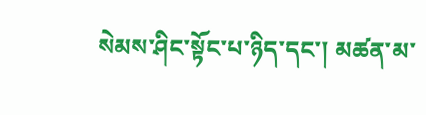སེམས་ཤིང་སྟོང་པ་ཉིད་དང་། མཚན་མ་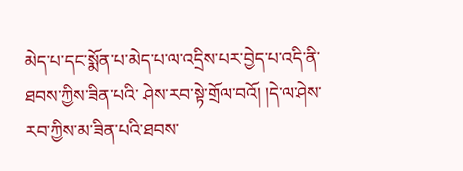མེད་པ་དང་སྨོན་པ་མེད་པ་ལ་འདྲིས་པར་བྱེད་པ་འདི་ནི་ཐབས་ཀྱིས་ཟིན་པའི་ ཤེས་རབ་སྟེ་གྲོལ་བའོ། །དེ་ལ་ཤེས་རབ་ཀྱིས་མ་ཟིན་པའི་ཐབས་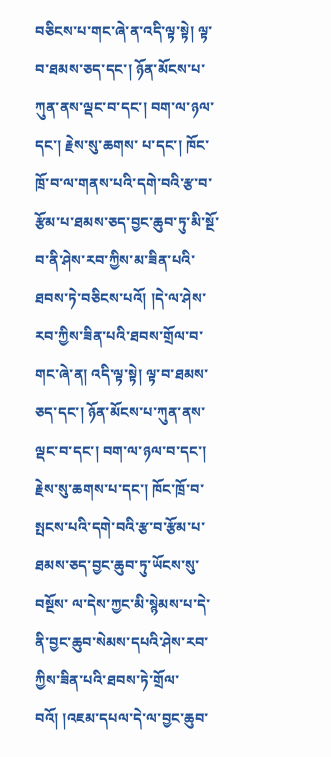བཅིངས་པ་གང་ཞེ་ན་འདི་ལྟ་སྟེ། ལྟ་བ་ཐམས་ཅད་དང་། ཉོན་མོངས་པ་ཀུན་ནས་ལྡང་བ་དང་། བག་ལ་ཉལ་དང་། རྗེས་སུ་ཆགས་ པ་དང་། ཁོང་ཁྲོ་བ་ལ་གནས་པའི་དགེ་བའི་རྩ་བ་རྩོམ་པ་ཐམས་ཅད་བྱང་ཆུབ་ཏུ་མི་སྔོ་བ་ནི་ཤེས་རབ་ཀྱིས་མ་ཟིན་པའི་ཐབས་ཏེ་བཅིངས་པའོ། །དེ་ལ་ཤེས་རབ་ཀྱིས་ཟིན་པའི་ཐབས་གྲོལ་བ་གང་ཞེ་ན། འདི་ལྟ་སྟེ། ལྟ་བ་ཐམས་ཅད་དང་། ཉོན་མོངས་པ་ཀུན་ནས་ལྡང་བ་དང་། བག་ལ་ཉལ་བ་དང་། རྗེས་སུ་ཆགས་པ་དང་། ཁོང་ཁྲོ་བ་སྤངས་པའི་དགེ་བའི་རྩ་བ་རྩོམ་པ་ཐམས་ཅད་བྱང་ཆུབ་ཏུ་ཡོངས་སུ་བསྔོས་ ལ་དེས་ཀྱང་མི་སྙེམས་པ་དེ་ནི་བྱང་ཆུབ་སེམས་དཔའི་ཤེས་རབ་ཀྱིས་ཟིན་པའི་ཐབས་ཏེ་གྲོལ་བའོ། །འཇམ་དཔལ་དེ་ལ་བྱང་ཆུབ་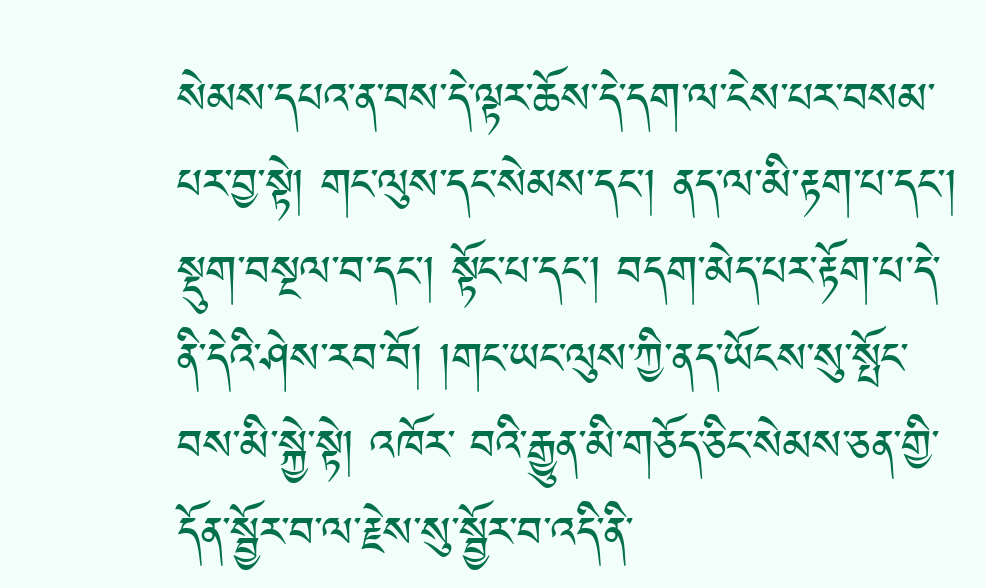སེམས་དཔའ་ན་བས་དེ་ལྟར་ཆོས་དེ་དག་ལ་ངེས་པར་བསམ་པར་བྱ་སྟེ། གང་ལུས་དང་སེམས་དང་། ནད་ལ་མི་རྟག་པ་དང་། སྡུག་བསྔལ་བ་དང་། སྟོང་པ་དང་། བདག་མེད་པར་རྟོག་པ་དེ་ནི་དེའི་ཤེས་རབ་བོ། །གང་ཡང་ལུས་ཀྱི་ནད་ཡོངས་སུ་སྤོང་བས་མི་སྐྱེ་སྟེ། འཁོར་ བའི་རྒྱུན་མི་གཅོད་ཅིང་སེམས་ཅན་གྱི་དོན་སྦྱོར་བ་ལ་རྗེས་སུ་སྦྱོར་བ་འདི་ནི་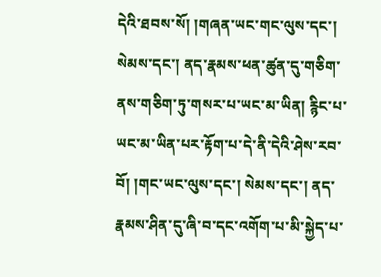དེའི་ཐབས་སོ། །གཞན་ཡང་གང་ལུས་དང་། སེམས་དང་། ནད་རྣམས་ཕན་ཚུན་དུ་གཅིག་ནས་གཅིག་ཏུ་གསར་པ་ཡང་མ་ཡིན། རྙིང་པ་ཡང་མ་ཡིན་པར་རྟོག་པ་དེ་ནི་དེའི་ཤེས་རབ་བོ། །གང་ཡང་ལུས་དང་། སེམས་དང་། ནད་རྣམས་ཤིན་དུ་ཞི་བ་དང་འགོག་པ་མི་སྐྱེད་པ་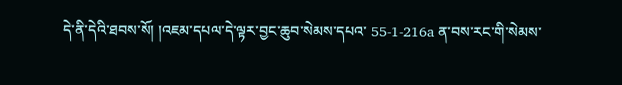དེ་ནི་དེའི་ཐབས་སོ། །འཇམ་དཔལ་དེ་ལྟར་བྱང་ཆུབ་སེམས་དཔའ་ 55-1-216a ན་བས་རང་གི་སེམས་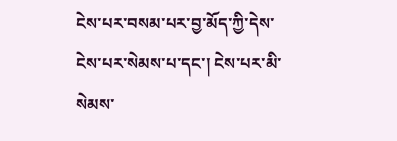ངེས་པར་བསམ་པར་བྱ་མོད་ཀྱི་དེས་ངེས་པར་སེམས་པ་དང་། ངེས་པར་མི་སེམས་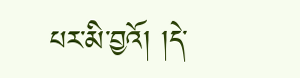པར་མི་བྱའོ། །དེ་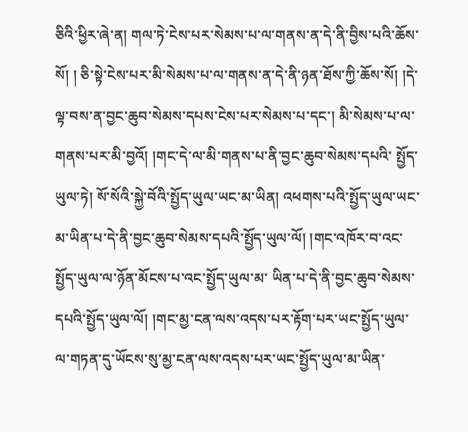ཅིའི་ཕྱིར་ཞེ་ན། གལ་ཏེ་ངེས་པར་སེམས་པ་ལ་གནས་ན་དེ་ནི་བྱིས་པའི་ཆོས་སོ། ། ཅི་སྟེ་ངེས་པར་མི་སེམས་པ་ལ་གནས་ན་དེ་ནི་ཉན་ཐོས་ཀྱི་ཆོས་སོ། །དེ་ལྟ་བས་ན་བྱང་ཆུབ་སེམས་དཔས་ངེས་པར་སེམས་པ་དང་། མི་སེམས་པ་ལ་གནས་པར་མི་བྱའོ། །གང་དེ་ལ་མི་གནས་པ་ནི་བྱང་ཆུབ་སེམས་དཔའི་ སྤྱོད་ཡུལ་ཏེ། སོ་སོའི་སྐྱེ་བོའི་སྤྱོད་ཡུལ་ཡང་མ་ཡིན། འཕགས་པའི་སྤྱོད་ཡུལ་ཡང་མ་ཡིན་པ་དེ་ནི་བྱང་ཆུབ་སེམས་དཔའི་སྤྱོད་ཡུལ་ལོ། །གང་འཁོར་བ་འང་སྤྱོད་ཡུལ་ལ་ཉོན་མོངས་པ་འང་སྤྱོད་ཡུལ་མ་ ཡིན་པ་དེ་ནི་བྱང་ཆུབ་སེམས་དཔའི་སྤྱོད་ཡུལ་ལོ། །གང་མྱ་ངན་ལས་འདས་པར་རྟོག་པར་ཡང་སྤྱོད་ཡུལ་ལ་གཏན་དུ་ཡོངས་སུ་མྱ་ངན་ལས་འདས་པར་ཡང་སྤྱོད་ཡུལ་མ་ཡིན་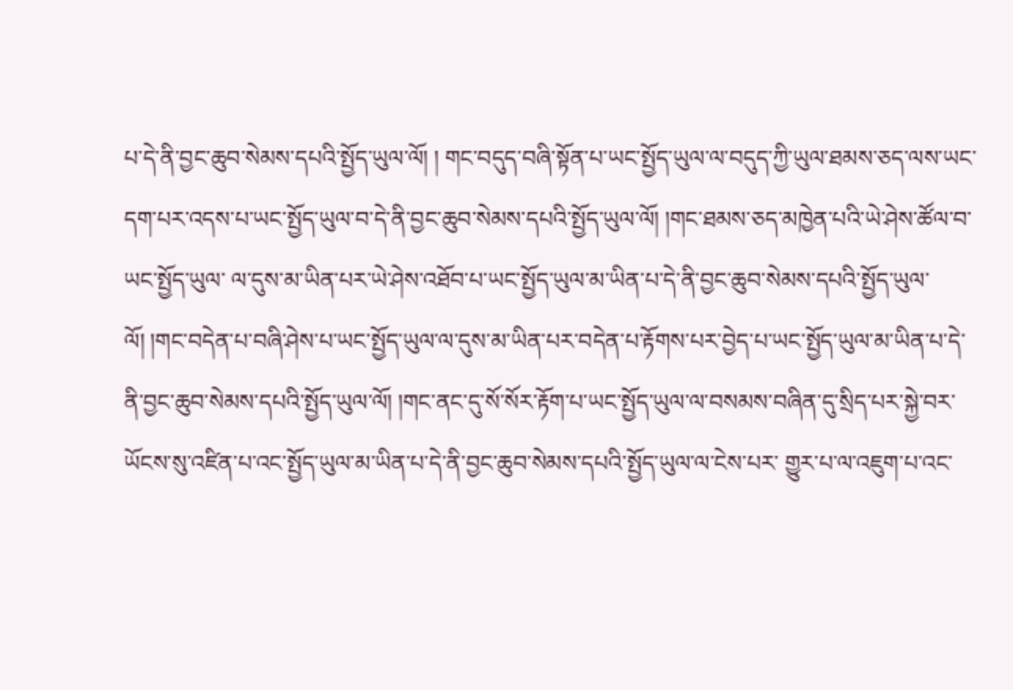པ་དེ་ནི་བྱང་ཆུབ་སེམས་དཔའི་སྤྱོད་ཡུལ་ལོ། ། གང་བདུད་བཞི་སྟོན་པ་ཡང་སྤྱོད་ཡུལ་ལ་བདུད་ཀྱི་ཡུལ་ཐམས་ཅད་ལས་ཡང་དག་པར་འདས་པ་ཡང་སྤྱོད་ཡུལ་བ་དེ་ནི་བྱང་ཆུབ་སེམས་དཔའི་སྤྱོད་ཡུལ་ལོ། །གང་ཐམས་ཅད་མཁྱེན་པའི་ཡེ་ཤེས་ཚོལ་བ་ཡང་སྤྱོད་ཡུལ་ ལ་དུས་མ་ཡིན་པར་ཡེ་ཤེས་འཐོབ་པ་ཡང་སྤྱོད་ཡུལ་མ་ཡིན་པ་དེ་ནི་བྱང་ཆུབ་སེམས་དཔའི་སྤྱོད་ཡུལ་ལོ། །གང་བདེན་པ་བཞི་ཤེས་པ་ཡང་སྤྱོད་ཡུལ་ལ་དུས་མ་ཡིན་པར་བདེན་པ་རྟོགས་པར་བྱེད་པ་ཡང་སྤྱོད་ཡུལ་མ་ཡིན་པ་དེ་ ནི་བྱང་ཆུབ་སེམས་དཔའི་སྤྱོད་ཡུལ་ལོ། །གང་ནང་དུ་སོ་སོར་རྟོག་པ་ཡང་སྤྱོད་ཡུལ་ལ་བསམས་བཞིན་དུ་སྲིད་པར་སྐྱེ་བར་ཡོངས་སུ་འཛིན་པ་འང་སྤྱོད་ཡུལ་མ་ཡིན་པ་དེ་ནི་བྱང་ཆུབ་སེམས་དཔའི་སྤྱོད་ཡུལ་ལ་ངེས་པར་ གྱུར་པ་ལ་འཇུག་པ་འང་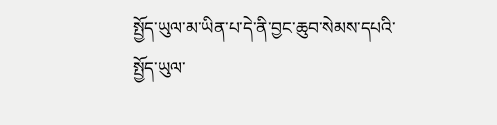སྤྱོད་ཡུལ་མ་ཡིན་པ་དེ་ནི་བྱང་ཆུབ་སེམས་དཔའི་སྤྱོད་ཡུལ་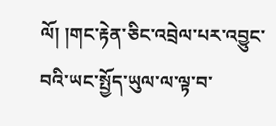ལོ། །གང་རྟེན་ཅིང་འབྲེལ་པར་འབྱུང་བའི་ཡང་སྤྱོད་ཡུལ་ལ་ལྟ་བ་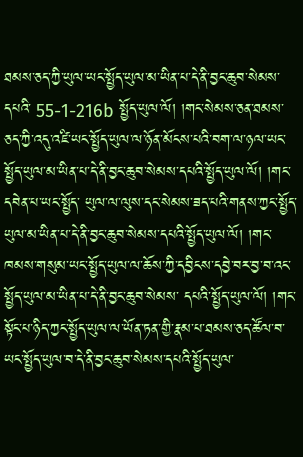ཐམས་ཅད་ཀྱི་ཡུལ་ཡང་སྤྱོད་ཡུལ་མ་ཡིན་པ་དེ་ནི་བྱང་ཆུབ་སེམས་དཔའི་ 55-1-216b སྤྱོད་ཡུལ་ལོ། །གང་སེམས་ཅན་ཐམས་ཅད་ཀྱི་འདུ་འཛི་ཡང་སྤྱོད་ཡུལ་ལ་ཉོན་མོངས་པའི་བག་ལ་ཉལ་ཡང་སྤྱོད་ཡུལ་མ་ཡིན་པ་དེ་ནི་བྱང་ཆུབ་སེམས་དཔའི་སྤྱོད་ཡུལ་ལོ། །གང་དབེན་པ་ཡང་སྤྱོད་ ཡུལ་ལ་ལུས་དང་སེམས་ཟད་པའི་གནས་ཀྱང་སྤྱོད་ཡུལ་མ་ཡིན་པ་དེ་ནི་བྱང་ཆུབ་སེམས་དཔའི་སྤྱོད་ཡུལ་ལོ། །གང་ཁམས་གསུམ་ཡང་སྤྱོད་ཡུལ་ལ་ཆོས་ཀྱི་དབྱིངས་དབྱེ་བར་བྱ་བ་འང་སྤྱོད་ཡུལ་མ་ཡིན་པ་དེ་ནི་བྱང་ཆུབ་སེམས་ དཔའི་སྤྱོད་ཡུལ་ལོ། །གང་སྟོང་པ་ཉིད་ཀྱང་སྤྱོད་ཡུལ་ལ་ཡོན་ཏན་གྱི་རྣམ་པ་ཐམས་ཅད་ཚོལ་བ་ཡང་སྤྱོད་ཡུལ་བ་དེ་ནི་བྱང་ཆུབ་སེམས་དཔའི་སྤྱོད་ཡུལ་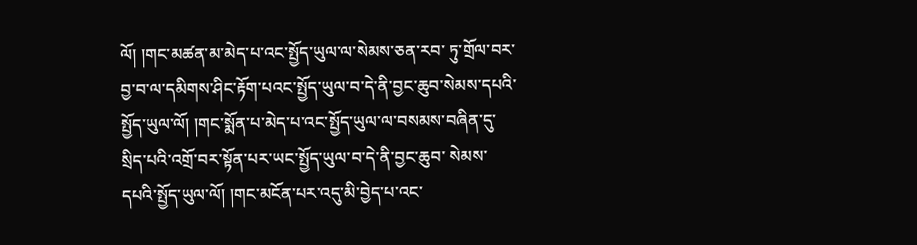ལོ། །གང་མཚན་མ་མེད་པ་འང་སྤྱོད་ཡུལ་ལ་སེམས་ཅན་རབ་ ཏུ་གྲོལ་བར་བྱ་བ་ལ་དམིགས་ཤིང་རྟོག་པའང་སྤྱོད་ཡུལ་བ་དེ་ནི་བྱང་ཆུབ་སེམས་དཔའི་སྤྱོད་ཡུལ་ལོ། །གང་སྨོན་པ་མེད་པ་འང་སྤྱོད་ཡུལ་ལ་བསམས་བཞིན་དུ་སྲིད་པའི་འགྲོ་བར་སྟོན་པར་ཡང་སྤྱོད་ཡུལ་བ་དེ་ནི་བྱང་ཆུབ་ སེམས་དཔའི་སྤྱོད་ཡུལ་ལོ། །གང་མངོན་པར་འདུ་མི་བྱེད་པ་འང་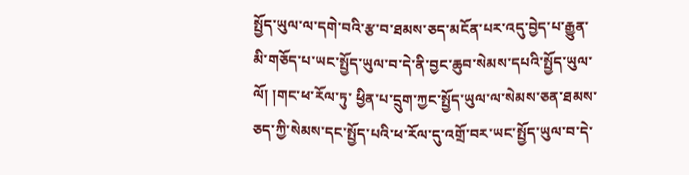སྤྱོད་ཡུལ་ལ་དགེ་བའི་རྩ་བ་ཐམས་ཅད་མངོན་པར་འདུ་བྱེད་པ་རྒྱུན་མི་གཅོད་པ་ཡང་སྤྱོད་ཡུལ་བ་དེ་ནི་བྱང་ཆུབ་སེམས་དཔའི་སྤྱོད་ཡུལ་ལོ། །གང་ཕ་རོལ་ཏུ་ ཕྱིན་པ་དྲུག་ཀྱང་སྤྱོད་ཡུལ་ལ་སེམས་ཅན་ཐམས་ཅད་ཀྱི་སེམས་དང་སྤྱོད་པའི་ཕ་རོལ་དུ་འགྲོ་བར་ཡང་སྤྱོད་ཡུལ་བ་དེ་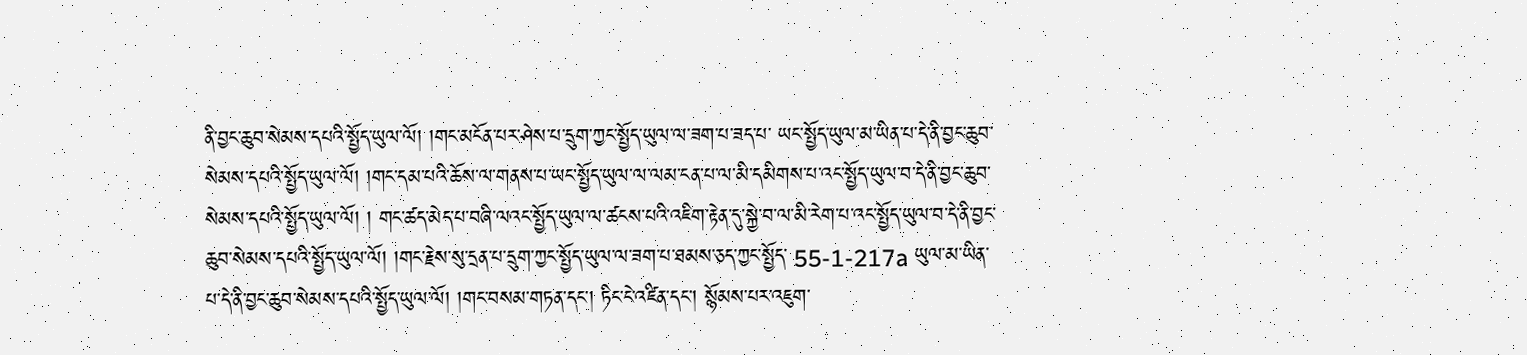ནི་བྱང་ཆུབ་སེམས་དཔའི་སྤྱོད་ཡུལ་ལོ། །གང་མངོན་པར་ཤེས་པ་དྲུག་ཀྱང་སྤྱོད་ཡུལ་ལ་ཟག་པ་ཟད་པ་ ཡང་སྤྱོད་ཡུལ་མ་ཡིན་པ་དེ་ནི་བྱང་ཆུབ་སེམས་དཔའི་སྤྱོད་ཡུལ་ལོ། །གང་དམ་པའི་ཆོས་ལ་གནས་པ་ཡང་སྤྱོད་ཡུལ་ལ་ལམ་ངན་པ་ལ་མི་དམིགས་པ་འང་སྤྱོད་ཡུལ་བ་དེ་ནི་བྱང་ཆུབ་སེམས་དཔའི་སྤྱོད་ཡུལ་ལོ། ། གང་ཚད་མེད་པ་བཞི་ལའང་སྤྱོད་ཡུལ་ལ་ཚངས་པའི་འཇིག་རྟེན་དུ་སྐྱེ་བ་ལ་མི་རེག་པ་འང་སྤྱོད་ཡུལ་བ་དེ་ནི་བྱང་ཆུབ་སེམས་དཔའི་སྤྱོད་ཡུལ་ལོ། །གང་རྗེས་སུ་དྲན་པ་དྲུག་ཀྱང་སྤྱོད་ཡུལ་ལ་ཟག་པ་ཐམས་ཅད་ཀྱང་སྤྱོད་ 55-1-217a ཡུལ་མ་ཡིན་པ་དེ་ནི་བྱང་ཆུབ་སེམས་དཔའི་སྤྱོད་ཡུལ་ལོ། །གང་བསམ་གཏན་དང་། ཏིང་ངེ་འཛིན་དང་། སྙོམས་པར་འཇུག་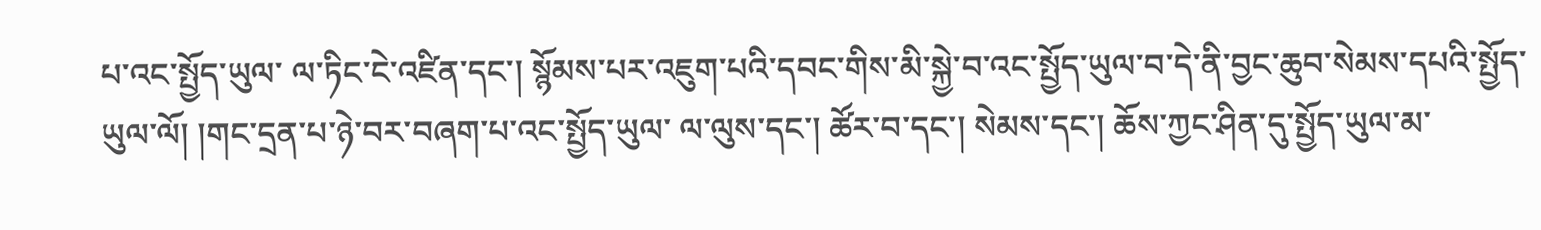པ་འང་སྤྱོད་ཡུལ་ ལ་ཏིང་ངེ་འཛིན་དང་། སྙོམས་པར་འཇུག་པའི་དབང་གིས་མི་སྐྱེ་བ་འང་སྤྱོད་ཡུལ་བ་དེ་ནི་བྱང་ཆུབ་སེམས་དཔའི་སྤྱོད་ཡུལ་ལོ། །གང་དྲན་པ་ཉེ་བར་བཞག་པ་འང་སྤྱོད་ཡུལ་ ལ་ལུས་དང་། ཚོར་བ་དང་། སེམས་དང་། ཆོས་ཀྱང་ཤིན་དུ་སྤྱོད་ཡུལ་མ་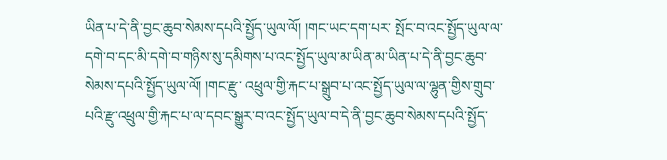ཡིན་པ་དེ་ནི་བྱང་ཆུབ་སེམས་དཔའི་སྤྱོད་ཡུལ་ལོ། །གང་ཡང་དག་པར་ སྤོང་བ་འང་སྤྱོད་ཡུལ་ལ་དགེ་བ་དང་མི་དགེ་བ་གཉིས་སུ་དམིགས་པ་འང་སྤྱོད་ཡུལ་མ་ཡིན་མ་ཡིན་པ་དེ་ནི་བྱང་ཆུབ་སེམས་དཔའི་སྤྱོད་ཡུལ་ལོ། །གང་རྫུ་ འཕྲུལ་གྱི་རྐང་པ་སྒྲུབ་པ་འང་སྤྱོད་ཡུལ་ལ་ལྷུན་གྱིས་གྲུབ་པའི་རྫུ་འཕྲུལ་གྱི་རྐང་པ་ལ་དབང་སྒྱུར་བ་འང་སྤྱོད་ཡུལ་བ་དེ་ནི་བྱང་ཆུབ་སེམས་དཔའི་སྤྱོད་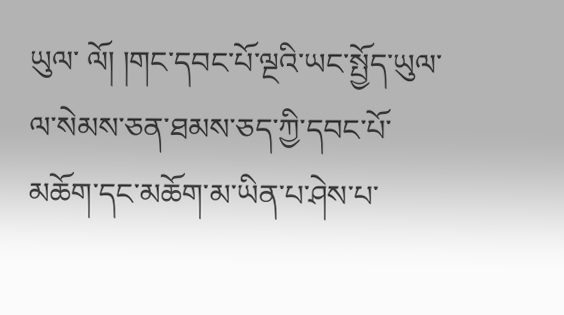ཡུལ་ ལོ། །གང་དབང་པོ་ལྔའི་ཡང་སྤྱོད་ཡུལ་ལ་སེམས་ཅན་ཐམས་ཅད་ཀྱི་དབང་པོ་མཆོག་དང་མཆོག་མ་ཡིན་པ་ཤེས་པ་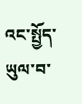འང་སྤྱོད་ཡུལ་བ་